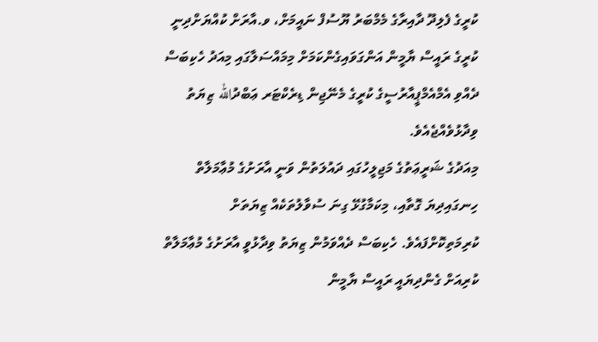ކުރީގެ ފެލިދޫ ދާއިރާގެ މެމްބަރު ޔޫސުފް ނައީމަށް، ވ.އާރަށް ކުއްޔަށްދިނީ ކުރީގެ ރައީސް ޔާމީން އަންގަވައިގެންކަމަށް މިމައްސަލާގައި މިއަދު ހެކިބަސް ދެއްވި އެމްއެމްޕީއާރުސީގެ ކުރީގެ މެނޭޖިން ޑިރެކްޓަރ ޢަބްދުالله ޒިޔަތު ވިދާޅުވެއްޖެއެވެ.
މިއަދުގެ ޝަރީޢަތުގެ މަޖިލީހުގައި ދައުލަތުން ވަނީ އާރަށުގެ މުޢާމަލާތް ހިނގައިދިޔަ ގޮތާއި، މިކަމާގުޅޭ ގިނަ ސުވާލުތަކެއް ޒިޔަތަށް ކުރިމަތިކޮށްފައެވެ. ހެކިބަސް ދެއްވަމުން ޒިޔަތު ވިދާޅުވީ އާރަށުގެ މުޢާމަލާތް ކުރިއަށް ގެންދިޔައީ ރައީސް ޔާމީން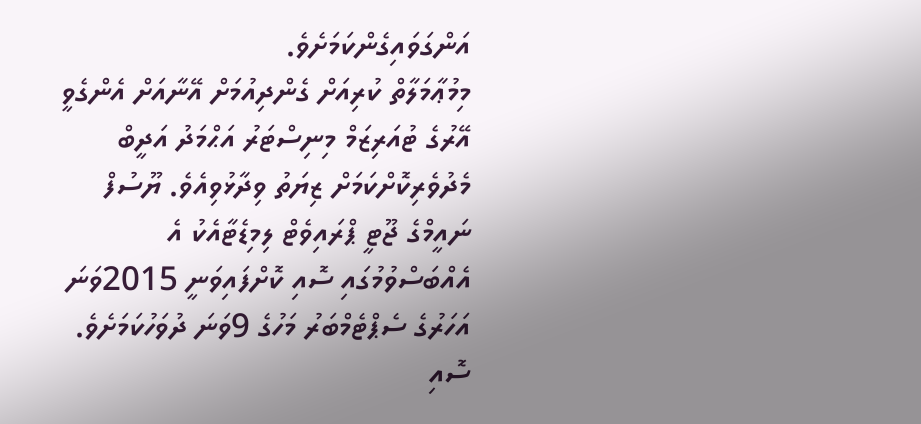އަންގަވައިގެންކަމަށެވެ.
މިމުޢާމަލާތް ކުރިއަށް ގެންދިއުމަށް އޭނާއަށް އެންގެވީ އޭރުގެ ޓުއަރިޒަމް މިނިސްޓަރު އަޙްމަދު އަދީބް މެދުވެރިކޮށްކަމަށް ޒިޔަތު ވިދާޅުވިއެވެ. ޔޫސުފް ނައީމްގެ ޖޫޓީ ޕްރައިވެޓް ލިމިޑެޓާއެކު އެ އެއްބަސްވުމުގައި ސޮއި ކޮށްފައިވަނީ 2015ވަނަ އަހަރުގެ ސެޕްޓެމްބަރު މަހުގެ 9ވަނަ ދުވަހުކަމަށެވެ. ސޮއި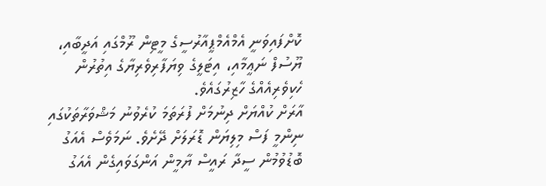ކޮށްފައިވަނީ އެމްއެމްޕީއާރުސީގެ މީޓިން ރޫމްގައި އަދީބާއި، ޔޫސުފް ނަޢީމާއި، އިޓަލީގެ ވިޔަފާރިވެރިޔާގެ އިތުރުން ހެކިވެރިއެއްގެ ހާޒިރުގައެވެ.
އާރަށް ކުއްޔަށް ދިނުމަށް ފުރަތަމަ ކުރެވުނު މަޝްވަރާތަކުގައި ނިންމީ ފަސް މިލިޔަން ޑޮރަލަށް ދޭށެވެ. ނަމަވެސް އެއަގު ބޮޑުވުމުން ސީދާ ރައީސް ޔާމީން އަންގަވައިގެން އެއަގު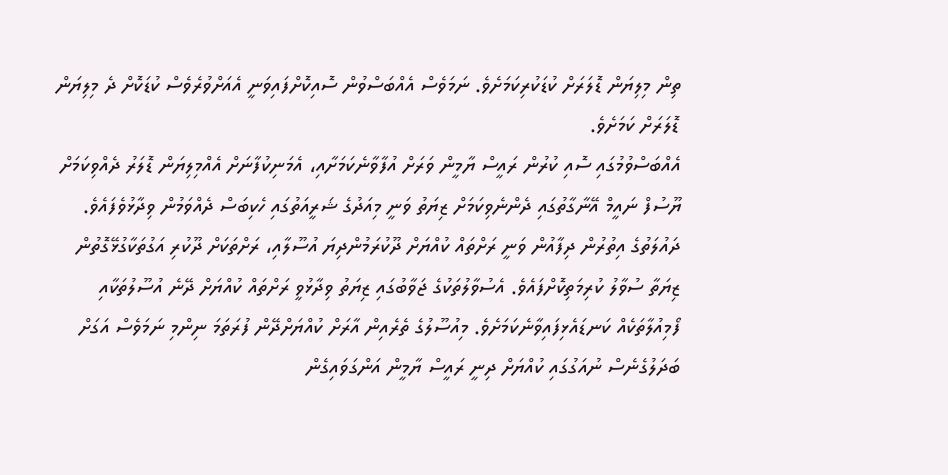ތިން މިލިޔަން ޑޮލަރަށް ކުޑަކުރިކަމަށެވެ. ނަމަވެސް އެއްބަސްވުން ސޮއިކޮށްފައިވަނީ އެއަށްވުރެވެސް ކުޑަކޮށް ދެ މިލިޔަން ޑޮލަރަށް ކަމަށެވެ.
އެއްބަސްވުމުގައި ސޮއި ކުރުން ރައީސް ޔާމީން ވަރަށް އުފާވާނެކަމަށާއި، އެމަނިކުފާނަށް އެއްމިލިޔަން ޑޮލަރު ދެއްވިކަމަށް ޔޫސުފް ނައީމް އޭނާގާތުގައި ދެންނެވިކަމަށް ޒިޔަތު ވަނީ މިއަދުގެ ޝަރީއަތުގައި ހެކިބަސް ދެއްވަމުން ވިދާޅުވެފައެވެ.
ދައުލަތުގެ އިތުރުން ދިފާއުން ވަނީ ރަށްތައް ކުއްޔަށް ދޫކުރަމުންދިޔަ އުސޫލާއި، ރަށްތަކަށް ދޫކުރި އަގުތަކާގުޅޭގޮތުން ޒިޔަތާ ސުވާލު ކުރިމަތިކޮށްފައެވެ. އެސުވާލުތަކުގެ ޖަވާބުގައި ޒިޔަތު ވިދާޅުވީ ރަށްތައް ކުއްޔަށް ދޭނެ އުސޫލުތަކާއި ފޯމިއުލާތަކެއް ކަނޑައެޅިފައިވާނެކަމަށެވެ. މިއުސޫލުގެ ތެރެއިން އާރަށް ކުއްޔަށްދޭން ފުރަތަމަ ނިންމި ނަމަވެސް އަގަށް ބަދަލުގެނެސް ނުއަގުގައި ކުއްޔަށް ދިނީ ރައީސް ޔާމީން އަންގަވައިގެން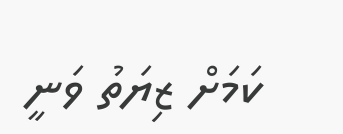ކަމަށް ޒިޔަތު ވަނީ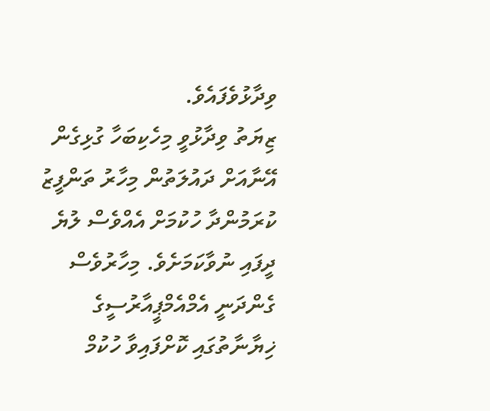ވިދާޅުވެފައެވެ.
ޒިޔަތު ވިދާޅުވީ މިހެކިބަހާ ގުޅިގެން އޭނާއަށް ދައުލަތުން މިހާރު ތަންފީޒު ކުރަމުންދާ ހުކުމަށް އެއްވެސް ލުޔެ ދީފައި ނުވާކަމަށެވެ. މިހާރުވެސް ގެންދަނީ އެމްއެމްޕީއާރުސީގެ ޚިޔާނާތުގައި ކޮށްފައިވާ ހުކުމް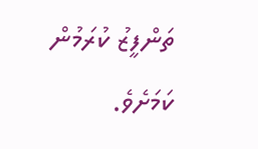ތަންފީޒު ކުރަމުން ކަމަށެވެ.